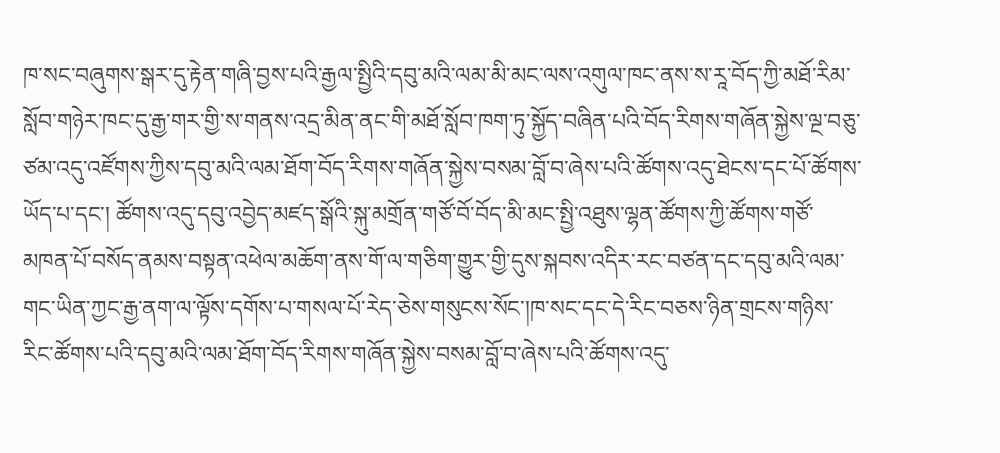ཁ་སང་བཞུགས་སྒར་དུ་རྟེན་གཞི་བྱས་པའི་རྒྱལ་སྤྱིའི་དབུ་མའི་ལམ་མི་མང་ལས་འགུལ་ཁང་ནས་ས་རཱ་བོད་ཀྱི་མཐོ་རིམ་སློབ་གཉེར་ཁང་དུ་རྒྱ་གར་གྱི་ས་གནས་འདྲ་མིན་ནང་གི་མཐོ་སློབ་ཁག་ཏུ་སྐྱོད་བཞིན་པའི་བོད་རིགས་གཞོན་སྐྱེས་ལྔ་བཅུ་ཙམ་འདུ་འཛོགས་ཀྱིས་དབུ་མའི་ལམ་ཐོག་བོད་རིགས་གཞོན་སྐྱེས་བསམ་བློ་བ་ཞེས་པའི་ཚོགས་འདུ་ཐེངས་དང་པོ་ཚོགས་ཡོད་པ་དང་། ཚོགས་འདུ་དབུ་འབྱེད་མཛད་སྒོའི་སྐུ་མགྲོན་གཙོ་བོ་བོད་མི་མང་སྤྱི་འཐུས་ལྷན་ཚོགས་ཀྱི་ཚོགས་གཙོ་མཁན་པོ་བསོད་ནམས་བསྟན་འཕེལ་མཆོག་ནས་གོ་ལ་གཅིག་གྱུར་གྱི་དུས་སྐབས་འདིར་རང་བཙན་དང་དབུ་མའི་ལམ་གང་ཡིན་ཀྱང་རྒྱ་ནག་ལ་ལྟོས་དགོས་པ་གསལ་པོ་རེད་ཅེས་གསུངས་སོང་།ཁ་སང་དང་དེ་རིང་བཅས་ཉིན་གྲངས་གཉིས་རིང་ཚོགས་པའི་དབུ་མའི་ལམ་ཐོག་བོད་རིགས་གཞོན་སྐྱེས་བསམ་བློ་བ་ཞེས་པའི་ཚོགས་འདུ་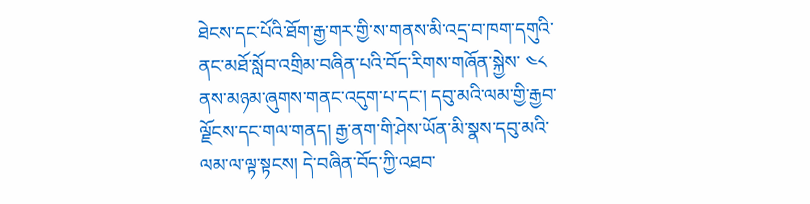ཐེངས་དང་པོའི་ཐོག་རྒྱ་གར་གྱི་ས་གནས་མི་འདྲ་བ་ཁག་དགུའི་ནང་མཐོ་སློབ་འགྲིམ་བཞིན་པའི་བོད་རིགས་གཞོན་སྐྱེས་ ༤༨ ནས་མཉམ་ཞུགས་གནང་འདུག་པ་དང་། དབུ་མའི་ལམ་གྱི་རྒྱབ་ལྗོངས་དང་གལ་གནད། རྒྱ་ནག་གི་ཤེས་ཡོན་མི་སྣས་དབུ་མའི་ལམ་ལ་ལྟ་སྟངས། དེ་བཞིན་བོད་ཀྱི་འཐབ་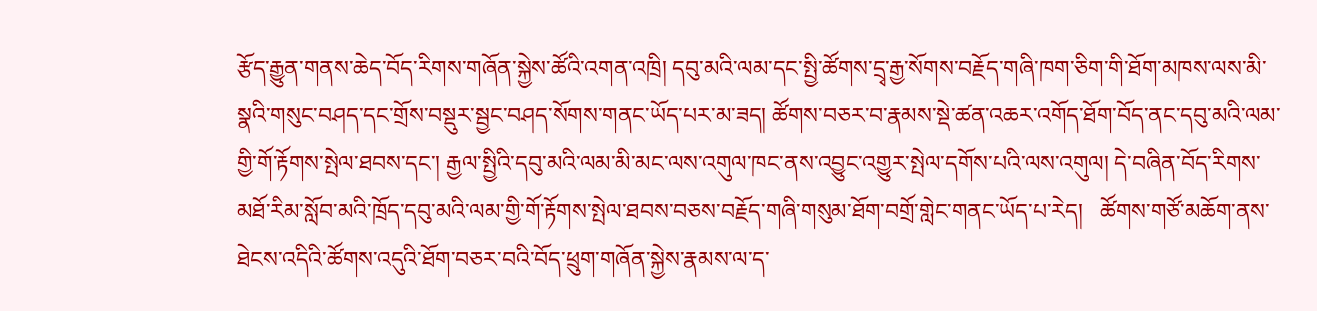རྩོད་རྒྱུན་གནས་ཆེད་བོད་རིགས་གཞོན་སྐྱེས་ཚོའི་འགན་འཁྲི། དབུ་མའི་ལམ་དང་སྤྱི་ཚོགས་དྲྭ་རྒྱ་སོགས་བརྗོད་གཞི་ཁག་ཅིག་གི་ཐོག་མཁས་ལས་མི་སྣའི་གསུང་བཤད་དང་གྲོས་བསྡུར་སྦྱང་བཤད་སོགས་གནང་ཡོད་པར་མ་ཟད། ཚོགས་བཅར་བ་རྣམས་སྡེ་ཚན་འཆར་འགོད་ཐོག་བོད་ནང་དབུ་མའི་ལམ་གྱི་གོ་རྟོགས་སྤེལ་ཐབས་དང་། རྒྱལ་སྤྱིའི་དབུ་མའི་ལམ་མི་མང་ལས་འགུལ་ཁང་ནས་འབྱུང་འགྱུར་སྤེལ་དགོས་པའི་ལས་འགུལ། དེ་བཞིན་བོད་རིགས་མཐོ་རིམ་སློབ་མའི་ཁྲོད་དབུ་མའི་ལམ་གྱི་གོ་རྟོགས་སྤེལ་ཐབས་བཅས་བརྗོད་གཞི་གསུམ་ཐོག་བགྲོ་གླེང་གནང་ཡོད་པ་རེད།   ཚོགས་གཙོ་མཆོག་ནས་ཐེངས་འདིའི་ཚོགས་འདུའི་ཐོག་བཅར་བའི་བོད་ཕྲུག་གཞོན་སྐྱེས་རྣམས་ལ་ད་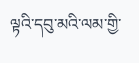ལྟའི་དབུ་མའི་ལམ་གྱི་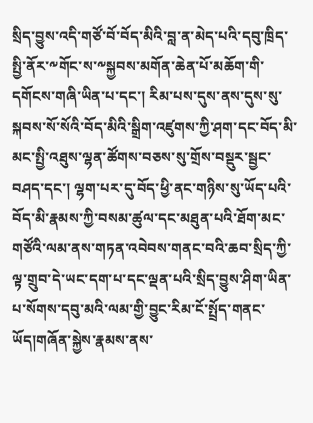སྲིད་བྱུས་འདི་གཙོ་བོ་བོད་མིའི་བླ་ན་མེད་པའི་དབུ་ཁྲིད་སྤྱི་ནོར་༸གོང་ས་༸སྐྱབས་མགོན་ཆེན་པོ་མཆོག་གི་དགོངས་གཞི་ཡིན་པ་དང་། རིམ་པས་དུས་ནས་དུས་སུ་སྐབས་སོ་སོའི་བོད་མིའི་སྒྲིག་འཛུགས་ཀྱི་ཤག་དང་བོད་མི་མང་སྤྱི་འཐུས་ལྷན་ཚོགས་བཅས་སུ་གྲོས་བསྡུར་སྦྱང་བཤད་དང་། ལྷག་པར་དུ་བོད་ཕྱི་ནང་གཉིས་སུ་ཡོད་པའི་བོད་མི་རྣམས་ཀྱི་བསམ་ཚུལ་དང་མཐུན་པའི་ཐོག་མང་གཙོའི་ལམ་ནས་གཏན་འབེབས་གནང་བའི་ཆབ་སྲིད་ཀྱི་ལྟ་གྲུབ་དེ་ཡང་དག་པ་དང་ལྡན་པའི་སྲིད་བྱུས་ཤིག་ཡིན་པ་སོགས་དབུ་མའི་ལམ་གྱི་བྱུང་རིམ་ངོ་སྤྲོད་གནང་ཡོད།གཞོན་སྐྱེས་རྣམས་ནས་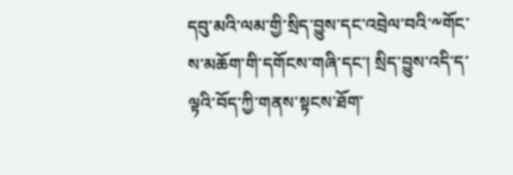དབུ་མའི་ལམ་གྱི་སྲིད་བྱུས་དང་འབྲེལ་བའི་༸གོང་ས་མཆོག་གི་དགོངས་གཞི་དང་། སྲིད་བྱུས་འདི་ད་ལྟའི་བོད་ཀྱི་གནས་སྟངས་ཐོག་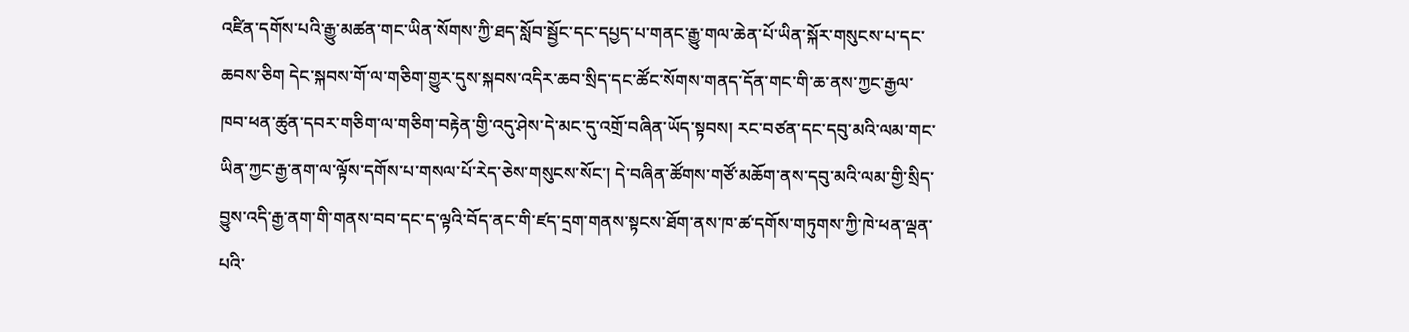འཛིན་དགོས་པའི་རྒྱུ་མཚན་གང་ཡིན་སོགས་ཀྱི་ཐད་སློབ་སྦྱོང་དང་དཔྱད་པ་གནང་རྒྱུ་གལ་ཆེན་པོ་ཡིན་སྐོར་གསུངས་པ་དང་ཆབས་ཅིག དེང་སྐབས་གོ་ལ་གཅིག་གྱུར་དུས་སྐབས་འདིར་ཆབ་སྲིད་དང་ཚོང་སོགས་གནད་དོན་གང་གི་ཆ་ནས་ཀྱང་རྒྱལ་ཁབ་ཕན་ཚུན་དབར་གཅིག་ལ་གཅིག་བརྟེན་གྱི་འདུ་ཤེས་དེ་མང་དུ་འགྲོ་བཞིན་ཡོད་སྟབས། རང་བཙན་དང་དབུ་མའི་ལམ་གང་ཡིན་ཀྱང་རྒྱ་ནག་ལ་ལྟོས་དགོས་པ་གསལ་པོ་རེད་ཅེས་གསུངས་སོང་། དེ་བཞིན་ཚོགས་གཙོ་མཆོག་ནས་དབུ་མའི་ལམ་གྱི་སྲིད་བྱུས་འདི་རྒྱ་ནག་གི་གནས་བབ་དང་ད་ལྟའི་བོད་ནང་གི་ཛད་དྲག་གནས་སྟངས་ཐོག་ནས་ཁ་ཚ་དགོས་གཏུགས་ཀྱི་ཁེ་ཕན་ལྡན་པའི་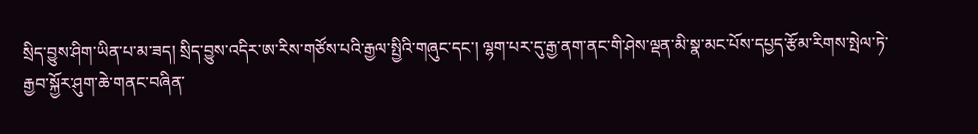སྲིད་བྱུས་ཤིག་ཡིན་པ་མ་ཟད། སྲིད་བྱུས་འདིར་ཨ་རིས་གཙོས་པའི་རྒྱལ་སྤྱིའི་གཞུང་དང་། ལྷག་པར་དུ་རྒྱ་ནག་ནང་གི་ཤེས་ལྡན་མི་སྣ་མང་པོས་དཔྱད་རྩོམ་རིགས་སྤེལ་ཏེ་རྒྱབ་སྐྱོར་ཤུག་ཆེ་གནང་བཞིན་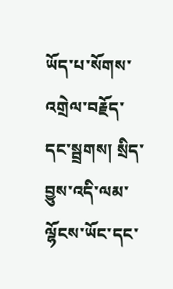ཡོད་པ་སོགས་འགྲེལ་བརྗོད་དང་སྦྲགས། སྲིད་བྱུས་འདི་ལམ་ལྷོངས་ཡོང་དང་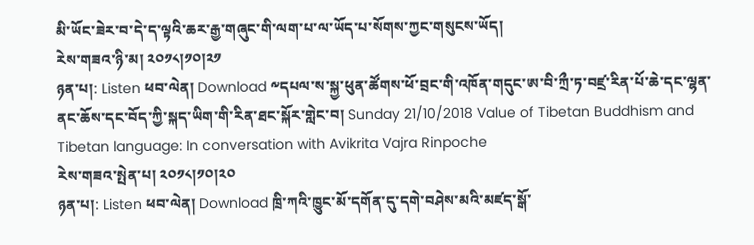མི་ཡོང་ཟེར་བ་དེ་ད་ལྟའི་ཆར་རྒྱ་གཞུང་གི་ལག་པ་ལ་ཡོད་པ་སོགས་ཀྱང་གསུངས་ཡོད།
རེས་གཟའ་ཉི་མ། ༢༠༡༨།༡༠།༢༡
ཉན་པ།: Listen ཕབ་ལེན། Download ༸དཔལ་ས་སྐྱ་ཕུན་ཚོགས་ཕོ་བྲང་གི་འཁོན་གདུང་ཨ་བི་ཀྲྀ་ཏ་བཛྲ་རིན་པོ་ཆེ་དང་ལྷན་ནང་ཆོས་དང་བོད་ཀྱི་སྐད་ཡིག་གི་རིན་ཐང་སྐོར་གླེང་བ། Sunday 21/10/2018 Value of Tibetan Buddhism and Tibetan language: In conversation with Avikrita Vajra Rinpoche
རེས་གཟའ་སྤེན་པ། ༢༠༡༨།༡༠།༢༠
ཉན་པ།: Listen ཕབ་ལེན། Download ཁྲི་ཀའི་ཁྱུང་མོ་དགོན་དུ་དགེ་བཤེས་མའི་མཛད་སྒོ་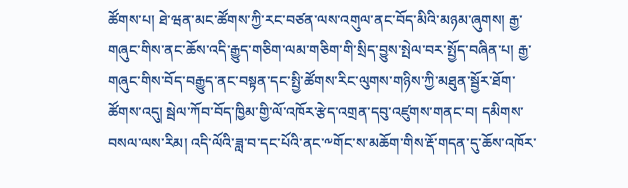ཚོགས་པ། ཐེ་ཝན་མང་ཚོགས་ཀྱི་རང་བཙན་ལས་འགུལ་ནང་བོད་མིའི་མཉམ་ཞུགས། རྒྱ་གཞུང་གིས་ནང་ཆོས་འདི་རྒྱུད་གཅིག་ལམ་གཅིག་གི་སྲིད་བྱུས་སྤེལ་བར་སྤྱོད་བཞིན་པ། རྒྱ་གཞུང་གིས་བོད་བརྒྱུད་ནང་བསྟན་དང་སྤྱི་ཚོགས་རིང་ལུགས་གཉིས་ཀྱི་མཐུན་སྦྱོར་ཐོག་ཚོགས་འདུ། སྦེལ་ཀོབ་བོད་ཁྱིམ་གྱི་ལོ་འཁོར་རྩེད་འགྲན་དབུ་འཛུགས་གནང་བ། དམིགས་བསལ་ལས་རིམ། འདི་ལོའི་ཟླ་བ་དང་པོའི་ནང་༸གོང་ས་མཆོག་གིས་རྡོ་གདན་དུ་ཆོས་འཁོར་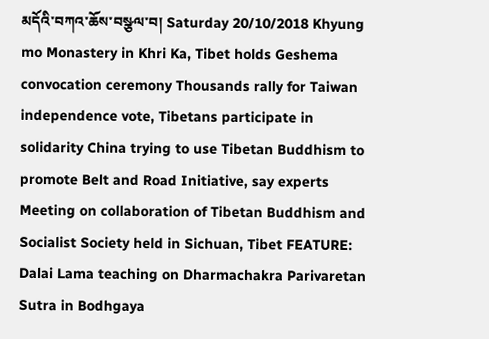མདོའི་བཀའ་ཆོས་བསྩལ་བ། Saturday 20/10/2018 Khyung mo Monastery in Khri Ka, Tibet holds Geshema convocation ceremony Thousands rally for Taiwan independence vote, Tibetans participate in solidarity China trying to use Tibetan Buddhism to promote Belt and Road Initiative, say experts Meeting on collaboration of Tibetan Buddhism and Socialist Society held in Sichuan, Tibet FEATURE: Dalai Lama teaching on Dharmachakra Parivaretan Sutra in Bodhgaya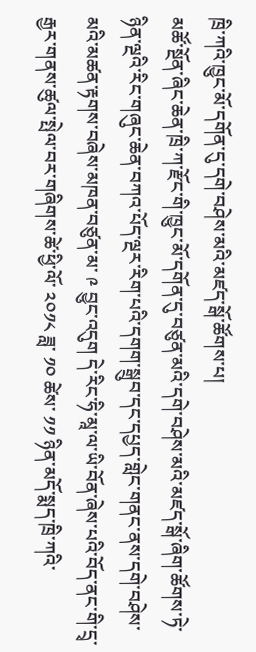ཁྲི་ཀའི་ཁྱུང་མོ་དགོན་དུ་དགེ་བཤེས་མའི་མཛད་སྒོ་ཚོགས་པ།
མཚོ་སྔོན་ཞིང་ཆེན་ཁྲི་ཀ་རྫོང་གི་ཁྱུང་མོ་དགོན་དུ་བཙུན་མའི་དགེ་བཤེས་མའི་མཛད་སྒོ་ཞིག་ཚོགས་ཏེ་ཉིན་ལྔའི་རིང་གཞུང་ཆེན་བཀའ་པོད་ལྔར་རིག་པའི་དགག་སྒྲུབ་དང་དཔྱད་གླེང་གནང་ནས་དགེ་བཤེས་མའི་མཚན་རྟགས་བཞེས་མཁན་བཙུན་མ་ ༩ བྱུང་འདུག དེ་རིང་ཧི་མཱ་ལ་ཡི་བོན་ཞེས་པའི་བོད་ནང་གི་དྲྭ་རྒྱར་གནས་ཚུལ་སྤེལ་བར་གཞིགས་ཚེ་ཕྱི་ལོ་ ༢༠༡༨ ཟླ་ ༡༠ ཚེས་ ༡༡ ཉིན་མདོ་སྨད་ཁྲི་ཀའི་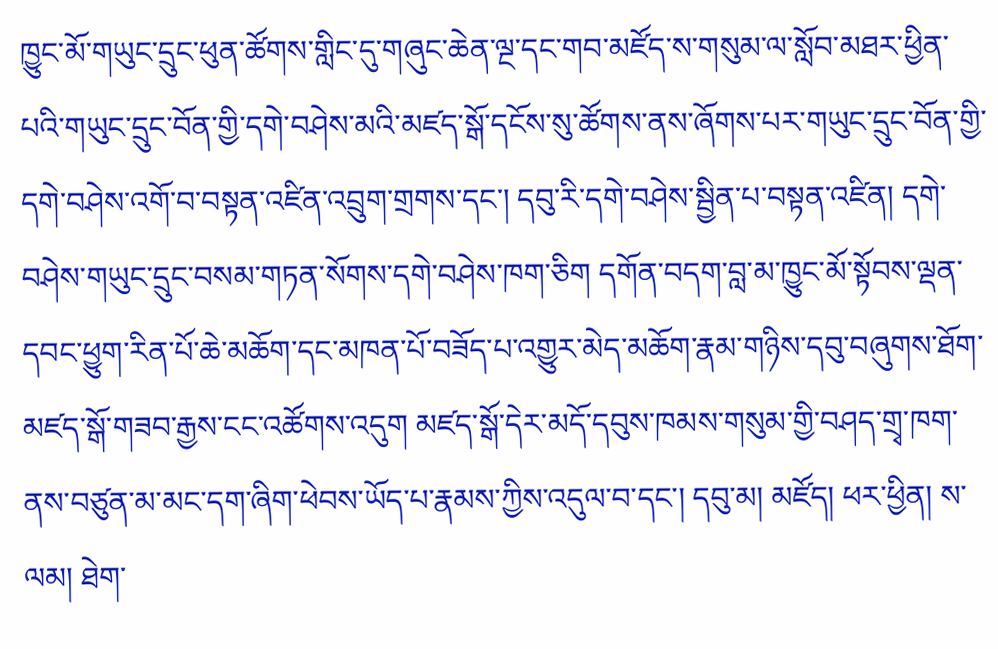ཁྱུང་མོ་གཡུང་དྲུང་ཕུན་ཚོགས་གླིང་དུ་གཞུང་ཆེན་ལྔ་དང་གབ་མཛོད་ས་གསུམ་ལ་སློབ་མཐར་ཕྱིན་པའི་གཡུང་དྲུང་བོན་གྱི་དགེ་བཤེས་མའི་མཛད་སྒོ་དངོས་སུ་ཚོགས་ནས་ཞོགས་པར་གཡུང་དྲུང་བོན་གྱི་དགེ་བཤེས་འགོ་བ་བསྟན་འཛིན་འབྲུག་གྲགས་དང་། དབུ་རི་དགེ་བཤེས་སྦྱིན་པ་བསྟན་འཛིན། དགེ་བཤེས་གཡུང་དྲུང་བསམ་གཏན་སོགས་དགེ་བཤེས་ཁག་ཅིག དགོན་བདག་བླ་མ་ཁྱུང་མོ་སྟོབས་ལྡན་དབང་ཕྱུག་རིན་པོ་ཆེ་མཆོག་དང་མཁན་པོ་བཟོད་པ་འགྱུར་མེད་མཆོག་རྣམ་གཉིས་དབུ་བཞུགས་ཐོག་མཛད་སྒོ་གཟབ་རྒྱས་ངང་འཚོགས་འདུག མཛད་སྒོ་དེར་མདོ་དབུས་ཁམས་གསུམ་གྱི་བཤད་གྲྭ་ཁག་ནས་བཙུན་མ་མང་དག་ཞིག་ཕེབས་ཡོད་པ་རྣམས་ཀྱིས་འདུལ་བ་དང་། དབུ་མ། མཛོད། ཕར་ཕྱིན། ས་ལམ། ཐེག་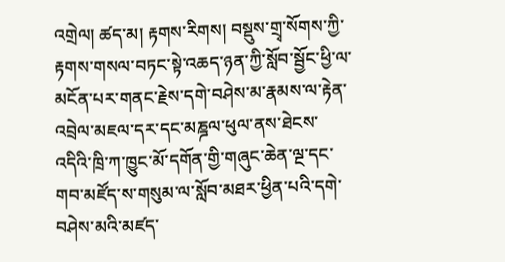འགྲེལ། ཚད་མ། རྟགས་རིགས། བསྡུས་གྲྭ་སོགས་ཀྱི་རྟགས་གསལ་བཏང་སྟེ་འཆད་ཉན་ཀྱི་སློབ་སྦྱོང་ཕྱི་ལ་མངོན་པར་གནང་རྗེས་དགེ་བཤེས་མ་རྣམས་ལ་རྟེན་འབྲེལ་མཇལ་དར་དང་མཎྜལ་ཕུལ་ནས་ཐེངས་འདིའི་ཁྲི་ཀ་ཁྱུང་མོ་དགོན་གྱི་གཞུང་ཆེན་ལྔ་དང་གབ་མཛོད་ས་གསུམ་ལ་སློབ་མཐར་ཕྱིན་པའི་དགེ་བཤེས་མའི་མཛད་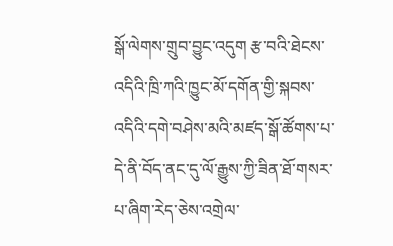སྒོ་ལེགས་གྲུབ་བྱུང་འདུག རྩ་བའི་ཐེངས་འདིའི་ཁྲི་ཀའི་ཁྱུང་མོ་དགོན་གྱི་སྐབས་འདིའི་དགེ་བཤེས་མའི་མཛད་སྒོ་ཚོགས་པ་དེ་ནི་བོད་ནང་དུ་ལོ་རྒྱུས་ཀྱི་ཟིན་ཐོ་གསར་པ་ཞིག་རེད་ཅེས་འགྲེལ་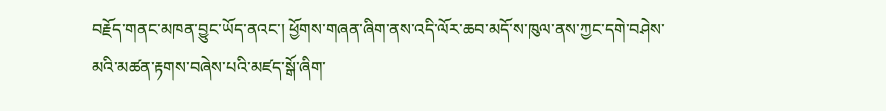བརྗོད་གནང་མཁན་བྱུང་ཡོད་ནའང་། ཕྱོགས་གཞན་ཞིག་ནས་འདི་ལོར་ཆབ་མདོ་ས་ཁུལ་ནས་ཀྱང་དགེ་བཤེས་མའི་མཚན་རྟགས་བཞེས་པའི་མཛད་སྒོ་ཞིག་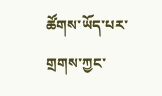ཚོགས་ཡོད་པར་གྲགས་ཀྱང་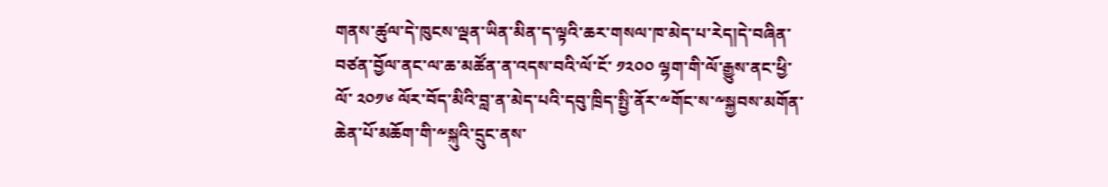གནས་ཚུལ་དེ་ཁུངས་ལྡན་ཡིན་མིན་ད་ལྟའི་ཆར་གསལ་ཁ་མེད་པ་རེད།དེ་བཞིན་བཙན་བྱོལ་ནང་ལ་ཆ་མཚོན་ན་འདས་བའི་ལོ་ངོ་ ༡༢༠༠ ལྷག་གི་ལོ་རྒྱུས་ནང་ཕྱི་ལོ་ ༢༠༡༦ ལོར་བོད་མིའི་བླ་ན་མེད་པའི་དབུ་ཁྲིད་སྤྱི་ནོར་༸གོང་ས་༸སྐྱབས་མགོན་ཆེན་པོ་མཆོག་གི་༸སྐུའི་དྲུང་ནས་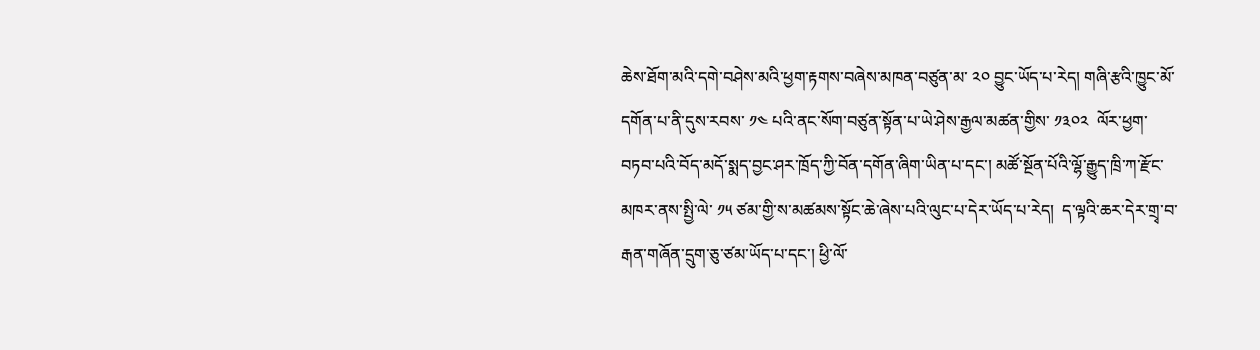ཆེས་ཐོག་མའི་དགེ་བཤེས་མའི་ཕྱག་རྟགས་བཞེས་མཁན་བཙུན་མ་ ༢༠ བྱུང་ཡོད་པ་རེད། གཞི་རྩའི་ཁྱུང་མོ་དགོན་པ་ནི་དུས་རབས་ ༡༤ པའི་ནང་སོག་བཙུན་སྟོན་པ་ཡེ་ཤེས་རྒྱལ་མཚན་གྱིས་ ༡༣༠༢  ལོར་ཕྱག་བཏབ་པའི་བོད་མདོ་སྨད་བྱང་ཤར་ཁྲོད་ཀྱི་བོན་དགོན་ཞིག་ཡིན་པ་དང་། མཚོ་སྔོན་པོའི་ལྷོ་རྒྱུད་ཁྲི་ཀ་རྫོང་མཁར་ནས་སྤྱི་ལེ་ ༡༥ ཙམ་གྱི་ས་མཚམས་སྟོང་ཆེ་ཞེས་པའི་ལུང་པ་དེར་ཡོད་པ་རེད།  ད་ལྟའི་ཆར་དེར་གྲྭ་བ་རྒན་གཞོན་དྲུག་ཅུ་ཙམ་ཡོད་པ་དང་། ཕྱི་ལོ་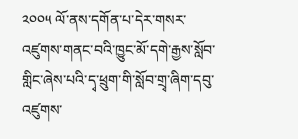༢༠༠༥ ལོ་ནས་དགོན་པ་དེར་གསར་འཛུགས་གནང་བའི་ཁྱུང་མོ་དགེ་རྒྱས་སློབ་གླིང་ཞེས་པའི་དྭ་ཕྲུག་གི་སློབ་གྲྭ་ཞིག་དབུ་འཛུགས་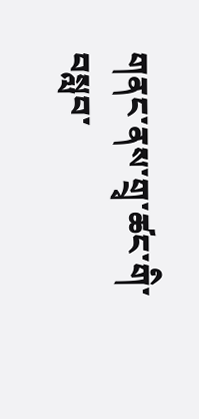གནང་ནས་གྲྭ་ཚང་གི་བསླབ་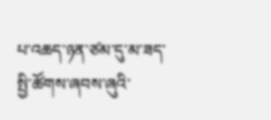པ་འཆད་ཉན་ཙམ་དུ་མ་ཟད་སྤྱི་ཚོགས་ཞབས་ཞུའི་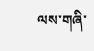ལས་གཞི་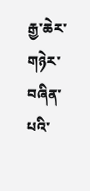རྒྱ་ཆེར་གཉེར་བཞིན་པའི་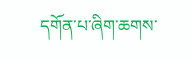དགོན་པ་ཞིག་ཆགས་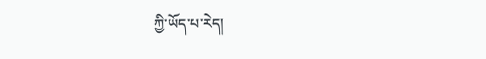ཀྱི་ཡོད་པ་རེད།